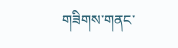གཟིགས་གནང་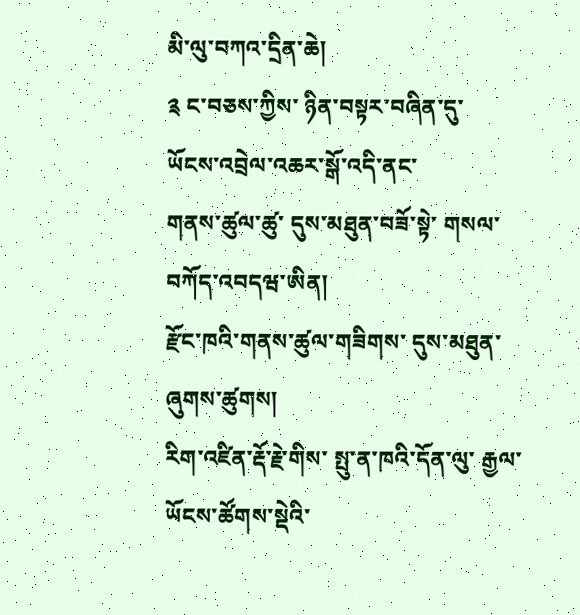མི་ལུ་བཀའ་དྲིན་ཆེ།
༉ ང་བཅས་ཀྱིས་ ཉིན་བསྟར་བཞིན་དུ་
ཡོངས་འབྲེལ་འཆར་སྒོ་འདི་ནང་
གནས་ཚུལ་ཚུ་ དུས་མཐུན་བཟོ་སྟེ་ གསལ་བཀོད་འབདཝ་ཨིན།
རྫོང་ཁའི་གནས་ཚུལ་གཟིགས་ དུས་མཐུན་ཞུགས་ཚུགས།
རིག་འཛིན་རྡོ་རྗེ་གིས་ སྤུ་ན་ཁའི་དོན་ལུ་ རྒྱལ་ཡོངས་ཚོགས་སྡེའི་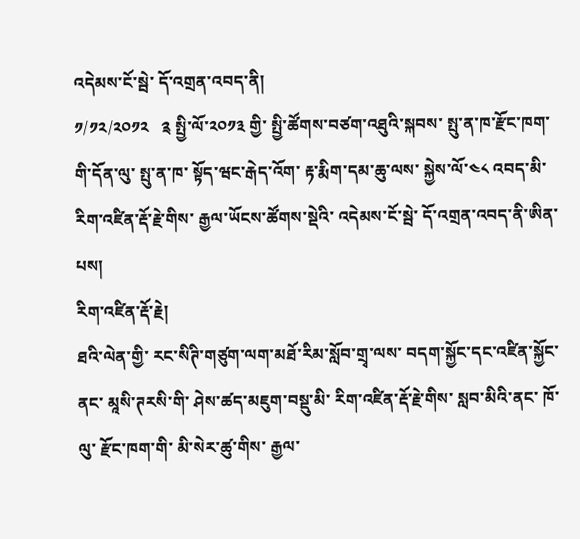འདེམས་ངོ་སྦེ་ དོ་འགྲན་འབད་ནི།
༡/༡༢/༢༠༡༢   ༉ སྤྱི་ལོ་༢༠༡༣ གྱི་ སྤྱི་ཚོགས་བཙག་འཐུའི་སྐབས་ སྤུ་ན་ཁ་རྫོང་ཁག་གི་དོན་ལུ་ སྤུ་ན་ཁ་ སྟོད་ཝང་རྒེད་འོག་ རྟ་རྨིག་དམ་ཆུ་ལས་ སྐྱེས་ལོ་༤༨ འབད་མི་ རིག་འཛིན་རྡོ་རྗེ་གིས་ རྒྱལ་ཡོངས་ཚོགས་སྡེའི་ འདེམས་ངོ་སྦེ་ དོ་འགྲན་འབད་ནི་ཨིན་པས།
རིག་འཛིན་རྡོ་རྗེ།
ཐའི་ལེན་གྱི་ རང་སིཊི་གཙུག་ལག་མཐོ་རིམ་སློབ་གྲྭ་ལས་ བདག་སྐྱོང་དང་འཛིན་སྐྱོང་ནང་ མཱསི་ཊརསི་གི་ ཤེས་ཚད་མཇུག་བསྡུ་མི་ རིག་འཛིན་རྡོ་རྗེ་གིས་ སླབ་མིའི་ནང་ ཁོ་ལུ་ རྫོང་ཁག་གི་ མི་སེར་ཚུ་གིས་ རྒྱལ་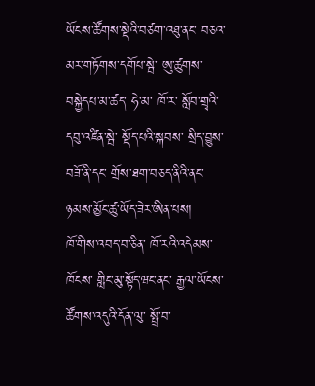ཡོངས་ཚོགས་སྡེའི་བཙག་འཐུ་ནང་ བཅའ་མར་གཏོགས་དགོཔ་སྦེ་ ཨུ་ཚུགས་བསྐྱེདཔ་མ་ཚད་ ཧེ་མ་ ཁོ་ར་ སློབ་གྲྭའི་དབུ་འཛིན་སྦེ་ སྡོད་པའི་སྐབས་ སྲིད་བྱུས་བཟོ་ནི་དང་ གྲོས་ཐག་བཅད་ནིའི་ནང་ ཉམས་མྱོང་ཚུ་ཡོད་ཟེར་ཨིན་པས།
ཁོ་གིས་འབད་བ་ཅིན་ ཁོ་རའི་འདེམས་ཁོངས་ གླིང་མུ་སྟོད་ཝང་ནང་ རྒྱལ་ཡོངས་ཚོགས་འདུའི་དོན་ལུ་ སྤྲོ་བ་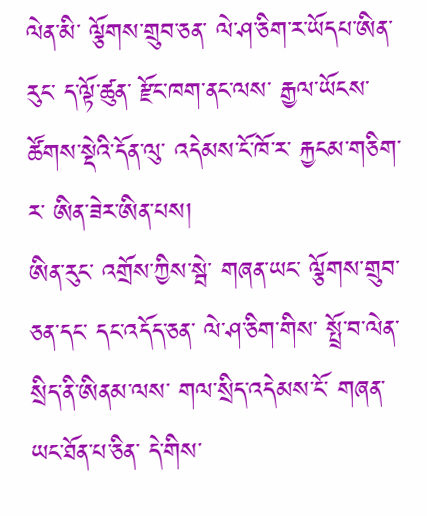ལེན་མི་ ལྕོགས་གྲུབ་ཅན་ ལེ་ཤ་ཅིག་ར་ཡོདཔ་ཨིན་རུང་ ད་ལྟོ་ཚུན་ རྫོང་ཁག་ནང་ལས་ རྒྱལ་ཡོངས་ཚོགས་སྡེའི་དོན་ལུ་ འདེམས་ངོ་ཁོ་ར་ རྐྱངམ་གཅིག་ར་ ཨིན་ཟེར་ཨིན་པས།
ཨིན་རུང་ འགྲོས་ཀྱིས་སྦེ་ གཞན་ཡང་ ལྕོགས་གྲུབ་ཅན་དང་ དང་འདོད་ཅན་ ལེ་ཤ་ཅིག་གིས་ སྤྲོ་བ་ལེན་སྲིད་ནི་ཨིནམ་ལས་ གལ་སྲིད་འདེམས་ངོ་ གཞན་ཡང་ཐོན་པ་ཅིན་ དེ་གིས་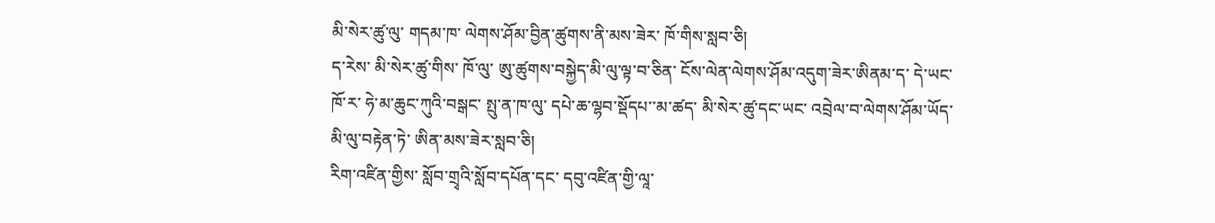མི་སེར་ཚུ་ལུ་ གདམ་ཁ་ ལེགས་ཤོམ་བྱིན་ཚུགས་ནི་མས་ཟེར་ ཁོ་གིས་སླབ་ཅི།
ད་རེས་ མི་སེར་ཚུ་གིས་ ཁོ་ལུ་ ཨུ་ཚུགས་བསྐྱེད་མི་ལུ་ལྟ་བ་ཅིན་ ངོས་ལེན་ལེགས་ཤོམ་འདུག་ཟེར་ཨིནམ་ད་ དེ་ཡང་ ཁོ་ར་ ཧེ་མ་ཆུང་ཀུའི་བསྒང་ སྤུ་ན་ཁ་ལུ་ དཔེ་ཆ་ལྷབ་སྡོདཔ་་མ་ཚད་ མི་སེར་ཚུ་དང་ཡང་ འབྲེལ་བ་ལེགས་ཤོམ་ཡོད་མི་ལུ་བརྟེན་ཏེ་ ཨིན་མས་ཟེར་སླབ་ཅི།
རིག་འཛིན་གྱིས་ སློབ་གྲྭའི་སློབ་དཔོན་དང་ དབུ་འཛིན་གྱི་ལཱ་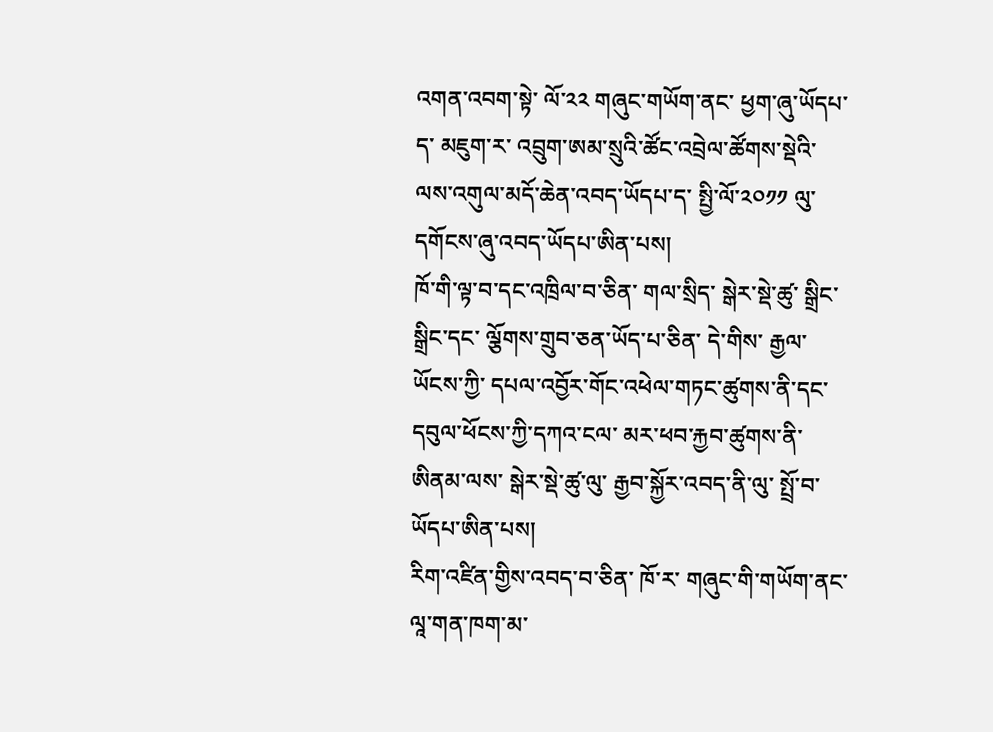འགན་འབག་སྟེ་ ལོ་༢༢ གཞུང་གཡོག་ནང་ ཕྱག་ཞུ་ཡོདཔ་ད་ མཇུག་ར་ འབྲུག་ཨམ་སྲུའི་ཚོང་འབྲེལ་ཚོགས་སྡེའི་ ལས་འགུལ་མདོ་ཆེན་འབད་ཡོདཔ་ད་ སྤྱི་ལོ་༢༠༡༡ ལུ་ དགོངས་ཞུ་འབད་ཡོདཔ་ཨིན་པས།
ཁོ་གི་ལྟ་བ་དང་འཁྲིལ་བ་ཅིན་ གལ་སྲིད་ སྒེར་སྡེ་ཚུ་ སྒྲིང་སྒྲིང་དང་ ལྕོགས་གྲུབ་ཅན་ཡོད་པ་ཅིན་ དེ་གིས་ རྒྱལ་ཡོངས་ཀྱི་ དཔལ་འབྱོར་གོང་འཕེལ་གཏང་ཚུགས་ནི་དང་ དབུལ་ཕོངས་ཀྱི་དཀའ་ངལ་ མར་ཕབ་རྐྱབ་ཚུགས་ནི་ཨིནམ་ལས་ སྒེར་སྡེ་ཚུ་ལུ་ རྒྱབ་སྐྱོར་འབད་ནི་ལུ་ སྤྲོ་བ་ཡོདཔ་ཨིན་པས།
རིག་འཛིན་གྱིས་འབད་བ་ཅིན་ ཁོ་ར་ གཞུང་གི་གཡོག་ནང་ ལཱ་གན་ཁག་མ་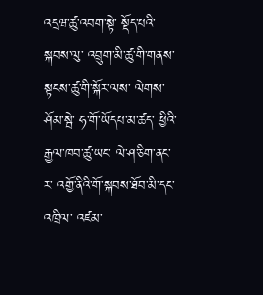འདྲཝ་ཚུ་འབག་སྟེ་ སྡོད་པའི་སྐབས་ལུ་ འབྲུག་མི་ཚུ་གི་གནས་སྟངས་ཚུ་གི་སྐོར་ལས་ ལེགས་ཤོམ་སྦེ་ ཧ་གོ་ཡོདཔ་མ་ཚད་ ཕྱིའི་རྒྱལ་ཁབ་ཚུ་ཡང་ ལེ་ཤ་ཅིག་ནང་ར་ འགྱོ་ནིའི་གོ་སྐབས་ཐོབ་མི་དང་འཁྲིལ་ འཛམ་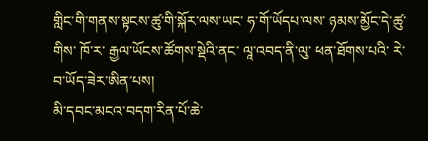གླིང་གི་གནས་སྟངས་ཚུ་གི་སྐོར་ལས་ཡང་ ཧ་གོ་ཡོདཔ་ལས་ ཉམས་མྱོང་དེ་ཚུ་གིས་ ཁོ་ར་ རྒྱལ་ཡོངས་ཚོགས་སྡེའི་ནང་ ལཱ་འབད་ནི་ལུ་ ཕན་ཐོགས་པའི་ རེ་བ་ཡོད་ཟེར་ཨིན་པས།
མི་དབང་མངའ་བདག་རིན་པོ་ཆེ་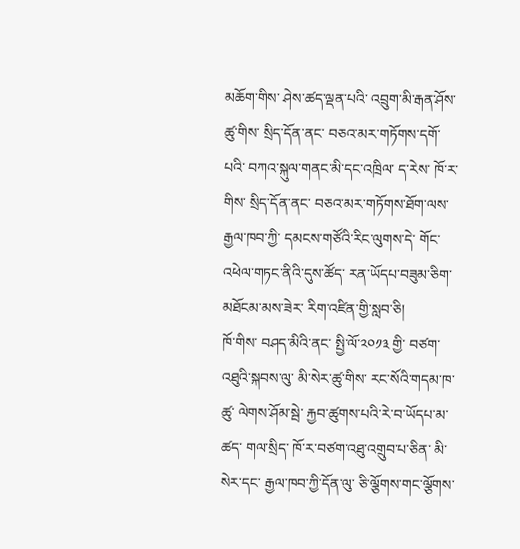མཆོག་གིས་ ཤེས་ཚད་ལྡན་པའི་ འབྲུག་མི་རྒན་ཤོས་ཚུ་གིས་ སྲིད་དོན་ནང་ བཅའ་མར་གཏོགས་དགོ་པའི་ བཀའ་སྐུལ་གནང་མི་དང་འཁྲིལ་ ད་རེས་ ཁོ་ར་གིས་ སྲིད་དོན་ནང་ བཅའ་མར་གཏོགས་ཐོག་ལས་ རྒྱལ་ཁབ་ཀྱི་ དམངས་གཙོའི་རིང་ལུགས་དེ་ གོང་འཕེལ་གཏང་ནིའི་དུས་ཚོད་ རན་ཡོདཔ་བཟུམ་ཅིག་ མཐོངམ་མས་ཟེར་ རིག་འཛིན་གྱི་སླབ་ཅི།
ཁོ་གིས་ བཤད་མིའི་ནང་ སྤྱི་ལོ་༢༠༡༣ གྱི་ བཙག་འཐུའི་སྐབས་ལུ་ མི་སེར་ཚུ་གིས་ རང་སོའི་གདམ་ཁ་ཚུ་ ལེགས་ཤོམ་སྦེ་ རྐྱབ་ཚུགས་པའི་རེ་བ་ཡོདཔ་མ་ཚད་ གལ་སྲིད་ ཁོ་ར་བཙག་འཐུ་འགྲུབ་པ་ཅིན་ མི་སེར་དང་ རྒྱལ་ཁབ་ཀྱི་དོན་ལུ་ ཅི་ལྕོགས་གང་ལྕོགས་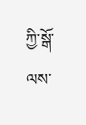ཀྱི་སྒོ་ལས་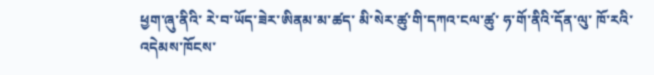ཕྱག་ཞུ་ནིའི་ རེ་བ་ཡོད་ཟེར་ཨིནམ་མ་ཚད་ མི་སེར་ཚུ་གི་དཀའ་ངལ་ཚུ་ ཧ་གོ་ནིའི་དོན་ལུ་ ཁོ་རའི་འདེམས་ཁོངས་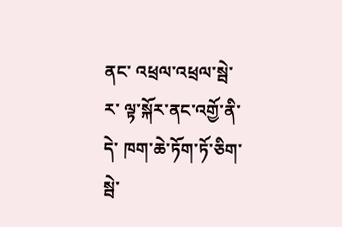ནང་ འཕྲལ་འཕྲལ་སྦེ་ར་ ལྟ་སྐོར་ནང་འགྱོ་ནི་དེ་ ཁག་ཆེ་ཏོག་ཏོ་ཅིག་སྦེ་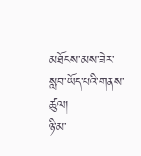མཐོངས་མས་ཟེར་ སླབ་ཡོད་པའི་གནས་ཚུལ།
ཉི་མ་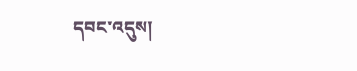དབང་འདུས།